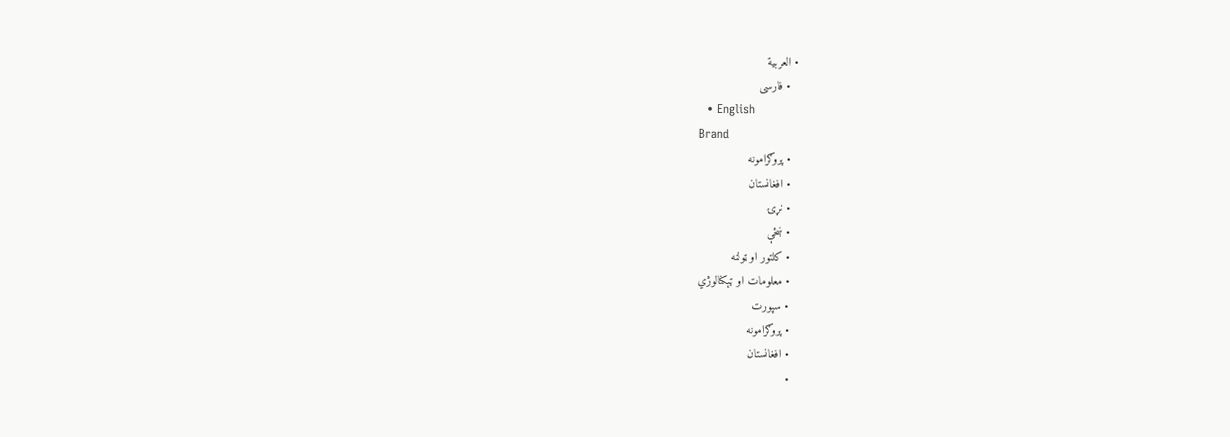• العربية
  • فارسی
  • English
Brand
  • پروګرامونه
  • افغانستان
  • نړۍ
  • ښځې
  • کلتور او ټولنه
  • معلومات او ټېکنالوژي
  • سپورت
  • پروګرامونه
  • افغانستان
  •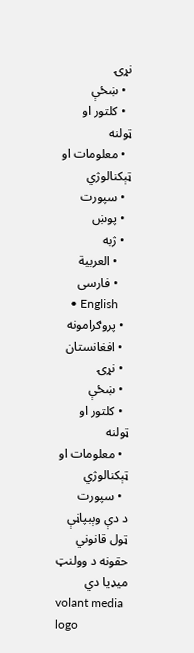نړۍ
  • ښځې
  • کلتور او ټولنه
  • معلومات او ټېکنالوژي
  • سپورت
  • پوښ
  • ژبه
    • العربية
    • فارسی
    • English
  • پروګرامونه
  • افغانستان
  • نړۍ
  • ښځې
  • کلتور او ټولنه
  • معلومات او ټېکنالوژي
  • سپورت
د دې وېبپاڼې ټول قانوني حقونه د وولنټ میډیا دي
volant media logo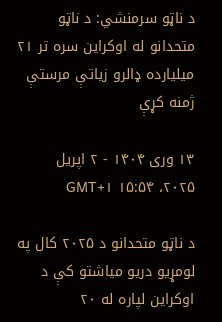د ناټو سرمنشي: د ناټو متحدانو له اوکراین سره تر ۲۱ میلیارده ډالرو زیاتې مرستې ژمنه کړې

۱۳ وری ۱۴۰۴ - ۲ اپریل ۲۰۲۵، ۱۵:۵۴ GMT+۱

د ناټو متحدانو د ۲۰۲۵ کال په لومړیو دریو میاشتو کې د اوکراین لپاره له ۲۰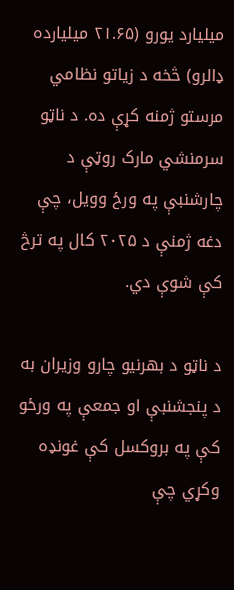میلیارد یورو (۲۱.۶۵ میلیارده ډالرو) څخه د زیاتو نظامي مرستو ژمنه کړې ده. د ناټو سرمنشي مارک روټې د چارشنبې په ورځ وویل، چې دغه ژمنې د ۲۰۲۵ کال په ترڅ کې شوې دي.

د ناټو د بهرنیو چارو وزیران به د پنجشنبې او جمعې په ورځو کې په بروکسل کې غونډه وکړي چې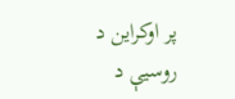پر اوکراین د روسیې د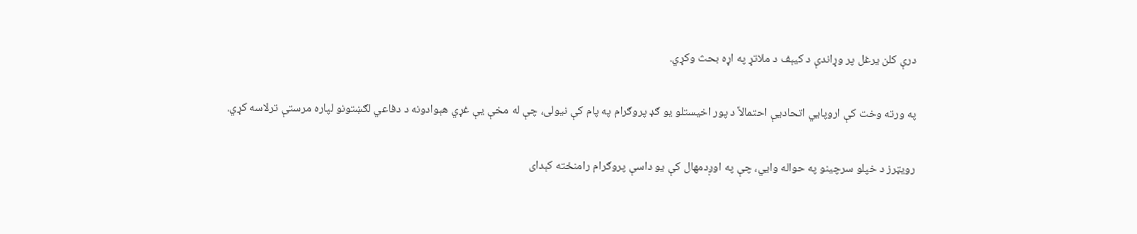درې کلن یرغل پر وړاندې د کیېف د ملاتړ په اړه بحث وکړي.

په ورته وخت کې اروپایي اتحادیې احتمالاً د پور اخیستلو یو ګډ پروګرام په پام کې نیولی، چې له مخې یې غړي هېوادونه د دفاعي لګښتونو لپاره مرستې ترلاسه کړي.

رویټرز د خپلو سرچینو په حواله وايي، چې په اوږدمهال کې یو داسې پروګرام رامنځته کېدای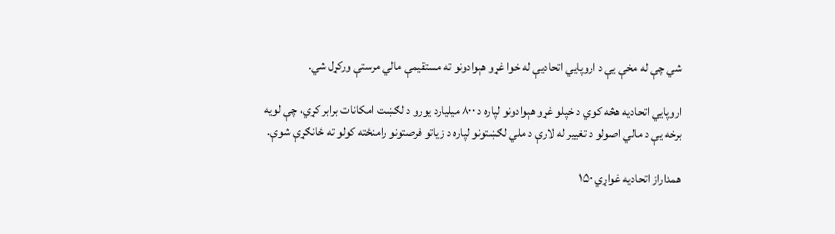شي چې له مخې یې د اروپایي اتحادیې له خوا غړو هېوادونو ته مستقیمې مالي مرستې ورکړل شي.

اروپایي اتحادیه هڅه کوي د خپلو غړو هېوادونو لپاره د ۸۰۰ میلیارد یورو د لګښت امکانات برابر کړي، چې لویه برخه یې د مالي اصولو د تغییر له لارې د ملي لګښتونو لپاره د زیاتو فرصتونو رامنځته کولو ته ځانګړې شوې.

همداراز اتحادیه غواړي ۱۵۰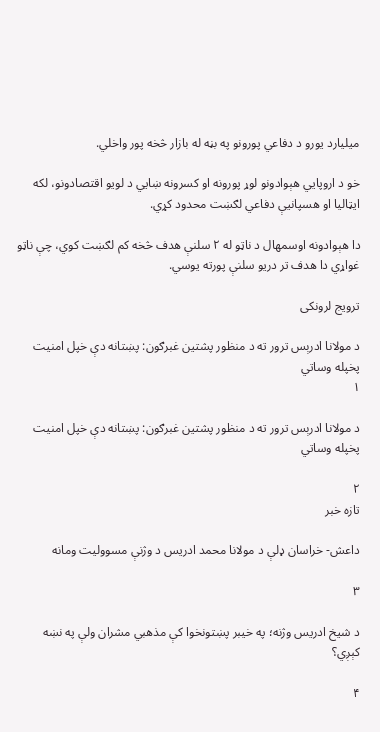میلیارد یورو د دفاعي پورونو په بڼه له بازار څخه پور واخلي.

خو د اروپایي هېوادونو لوړ پورونه او کسرونه ښایي د لویو اقتصادونو، لکه ایټالیا او هسپانیې دفاعي لګښت محدود کړي.

دا هېوادونه اوسمهال د ناټو له ۲ سلنې هدف څخه کم لګښت کوي، چې ناټو غواړي دا هدف تر دریو سلنې پورته یوسي.

ترویج لرونکی

د مولانا ادرېس ترور ته د منظور پشتین غبرګون: پښتانه دې خپل امنیت پخپله وساتي
۱

د مولانا ادرېس ترور ته د منظور پشتین غبرګون: پښتانه دې خپل امنیت پخپله وساتي

۲
تازه خبر

داعش- خراسان ډلې د مولانا محمد ادریس د وژنې مسوولیت ومانه

۳

د شیخ ادریس وژنه؛ په خیبر پښتونخوا کې مذهبي مشران ولې په نښه کېږي؟

۴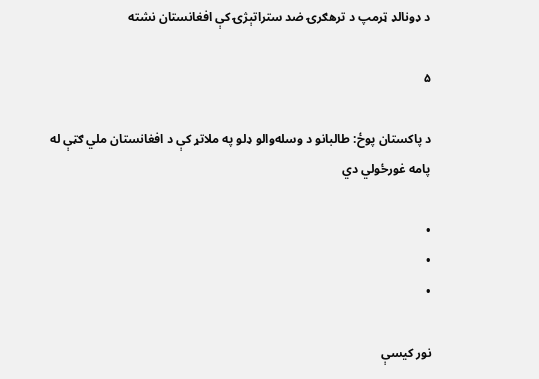د ډونالډ ټرمپ د ترهګرۍ ضد ستراتېژۍ کې افغانستان نشته

۵

د پاکستان پوځ: طالبانو د وسله‌والو ډلو په ملاتړ کې د افغانستان ملي ګټې له پامه غورځولي دي

•
•
•

نور کیسې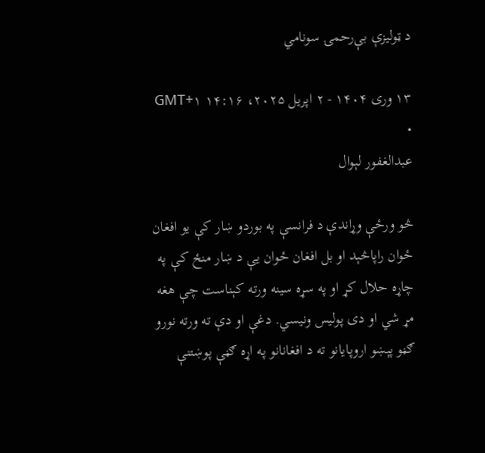د ټولیزې بې‌رحمۍ سونامي

۱۳ وری ۱۴۰۴ - ۲ اپریل ۲۰۲۵، ۱۴:۱۶ GMT+۱
•
عبدالغفور لېوال

څو ورځې وړاندې د فرانسې په بوردو ښار کې یو افغان ځوان راپاڅېد او بل افغان ځوان یې د ښار منځ کې په چاړه حلال کړ او په سړه سینه ورته کېناست چې هغه مړ شي او دی پولیس ونیسي. دغې او دې ته ورته نورو ګڼو پېښو اروپایانو ته د افغانانو په اړه ګڼې پوښتنې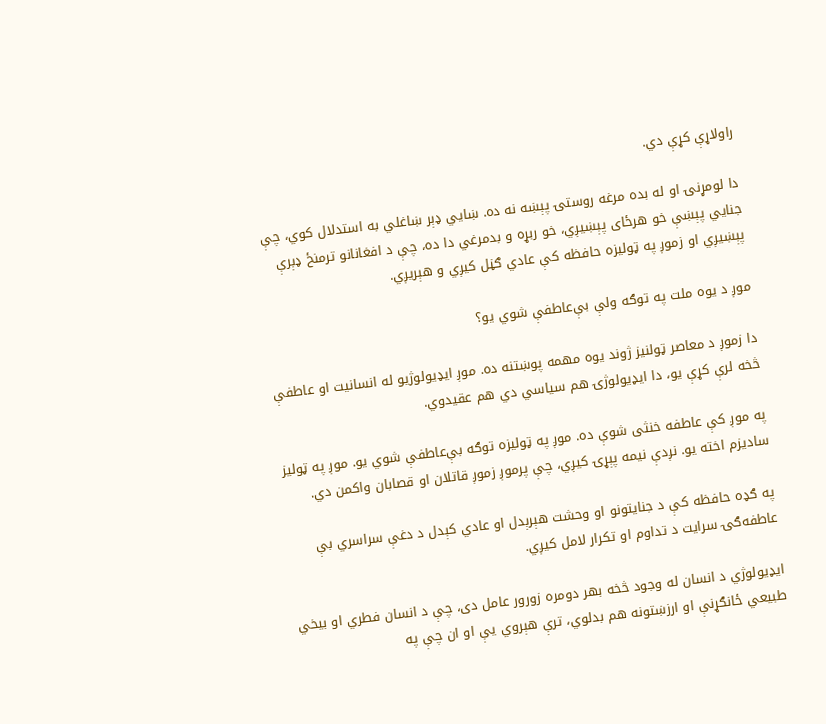راولاړې کړې دي.

دا لومړنۍ او له بده مرغه روستۍ پېښه نه ده. ښايي ډېر ښاغلي به استدلال کوي، چې جنايي پېښې خو هرځای پېښيږي، خو ربړه و بدمرغي دا ده، چې د افغانانو ترمنځ ډېرې پېښيږي او زموږ په ټولیزه حافظه کې عادي ګڼل کیږي و هېریږي.

موږ د یوه ملت په توګه ولې بې‌عاطفې شوي یو؟

دا زموږ د معاصر ټولنیز ژوند یوه مهمه پوښتنه ده. موږ ایډیولوژیو له انسانیت او عاطفې څخه لرې کړې یو، دا ایډیولوژۍ هم سیاسي دي هم عقیدوي.

په موږ کې عاطفه خنثی شوې ده. موږ په ټولیزه توګه بې‌عاطفې شوي یو. موږ په ټولیز سادیزم اخته یو. نږدې نیمه پېړۍ کیږي، چې پرموږ زموږ قاتلان او قصابان واکمن دي.

په ګډه حافظه کې د جنایتونو او وحشت هېرېدل او عادي کېدل د دغې سراسري بې عاطفه‌ګۍ سرایت د تداوم او تکرار لامل کیږي.

ایډیولوژي د انسان له وجود څخه بهر دومره زورور عامل دی، چې د انسان فطري او بیخي طبیعي ځانګړنې او ارزښتونه هم بدلوي، ترې هېروي یې او ان چې په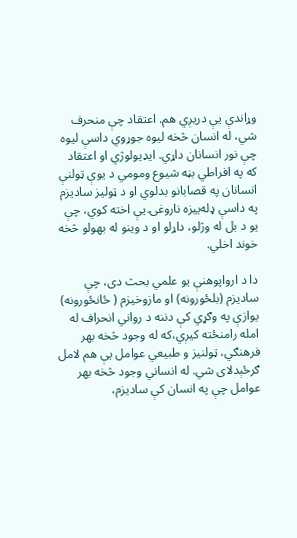وړاندې یې دریږي هم. اعتقاد چې منحرف شي، له انسان څخه لیوه جوړوي داسې لیوه چې نور انسانان داړي. ایډیولوژي او اعتقاد که په افراطي بڼه شیوع ومومي د یوې ټولنې انسانان په قصابانو بدلوي او د ټولیز سادیزم په داسې ډله‌ییزه ناروغۍ یې اخته کوي، چې یو د بل له وژلو، داړلو او د وینو له بهولو څخه خوند اخلي.

دا د ارواپوهنې یو علمي بحث دی، چې سادیزم (بلځورونه) او مازوخیزم ( ځانځورونه) یوازې په وګړي کې دننه د رواني انحراف له امله رامنځته کیږي،که له وجود څخه بهر فرهنګي، ټولنیز و طبیعي عوامل یې هم لامل ګرځېدلای شي. له انساني وجود څخه بهر عوامل چې په انسان کې سادیزم،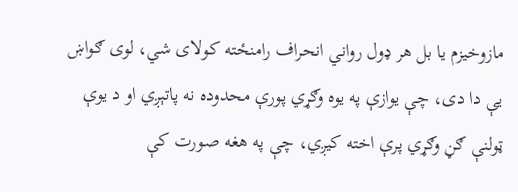مازوخیزم یا بل هر ډول رواني انحراف رامنځته کولای شي، لوی ګواښ یې دا دی، چې یوازې په یوه وګړي پورې محدوده نه پاتېږي او د یوې ټولنې ګڼ وګړي پرې اخته کیږي، چې په هغه صورت کې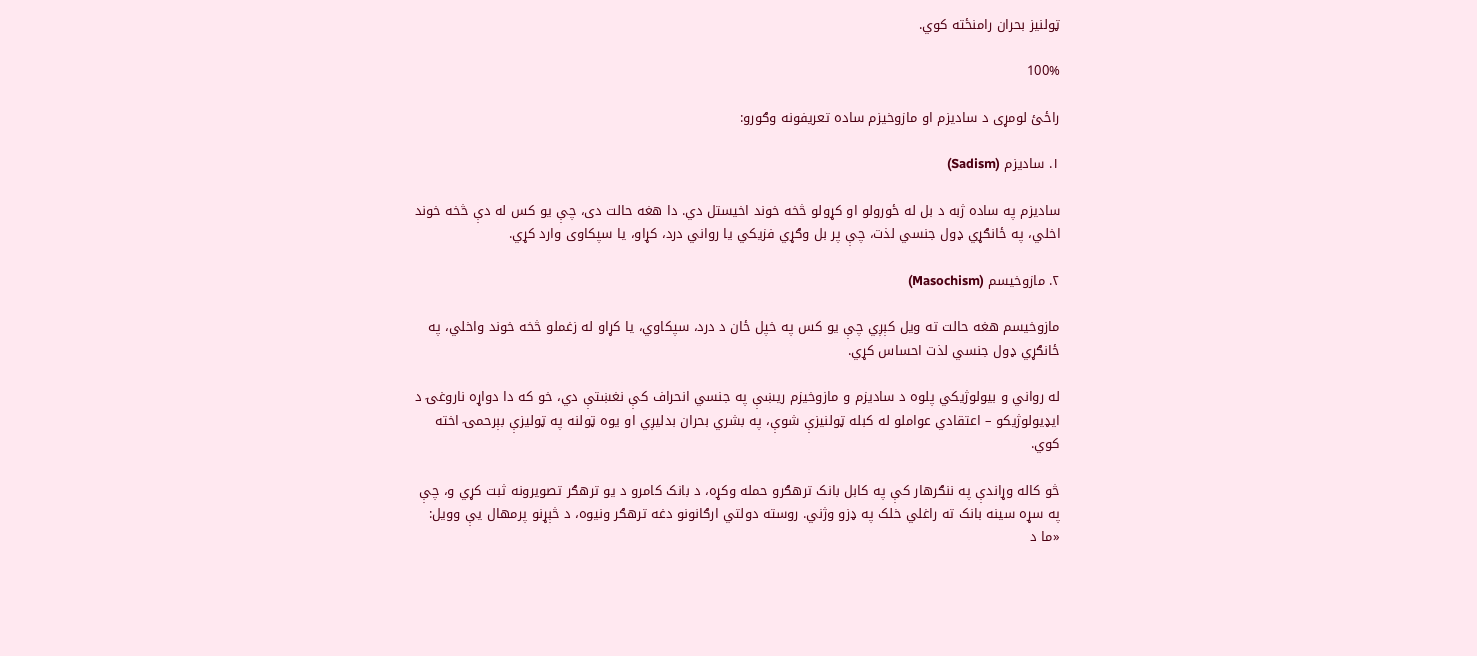ټولنیز بحران رامنځته کوي.

100%

راځئ لومړی د سادیزم او مازوخیزم ساده تعریفونه وګورو:

۱. سادیزم (Sadism)

سادیزم په ساده ژبه د بل له ځورولو او کړولو څخه خوند اخیستل دي. دا هغه حالت دی، چې یو کس له دې څخه خوند اخلي، په ځانګړي ډول جنسي لذت، چې پر بل وګړي فزیکي یا رواني درد، کړاو، یا سپکاوی وارد کړي.

۲. مازوخیسم (Masochism)

مازوخیسم هغه حالت ته ویل کېږي چې یو کس په خپل ځان د درد، سپکاوي، یا کړاو له زغملو څخه خوند واخلي، په ځانګړي ډول جنسي لذت احساس کړي.

له رواني و بیولوژيکي پلوه د سادیزم و مازوخیزم ریښې په جنسي انحراف کې نغښتې دي، خو که دا دواړه ناروغۍ د ایډیولوژیکو – اعتقادي عواملو له کبله ټولنیزې شوې، په بشري بحران بدلیږي او یوه ټولنه په ټولیزې بېرحمۍ اخته کوي.

څو کاله وړاندې په ننګرهار کې په کابل بانک ترهګرو حمله وکړه، د بانک کامرو د یو ترهګر تصویرونه ثبت کړي و، چې په سړه سینه بانک ته راغلي خلک په ډزو وژني. روسته دولتي ارګانونو دغه ترهګر ونیوه، د څېړنو پرمهال یې وویل: «ما د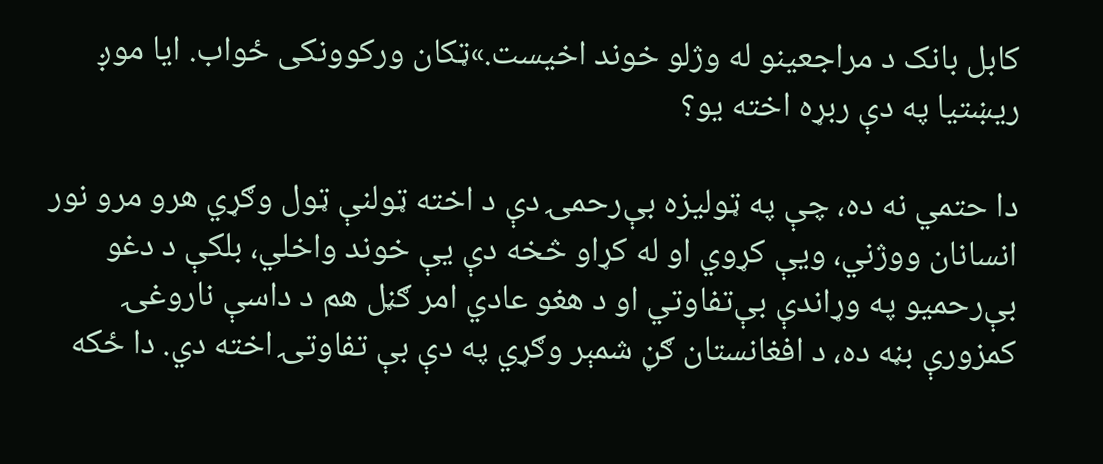کابل بانک د مراجعینو له وژلو خوند اخیست.»ټکان ورکوونکی ځواب. ایا موږ ريښتیا په دې ربړه اخته یو؟

دا حتمي نه ده، چې په ټولیزه بې‌رحمۍ دې د اخته ټولنې ټول وګړي هرو مرو نور انسانان ووژني، ویې کړوي او له کړاو څخه دې یې خوند واخلي، بلکې د دغو بې‌رحمیو په وړاندې بې‌تفاوتي او د هغو عادي امر ګڼل هم د داسې ناروغۍ کمزورې بڼه ده، د افغانستان ګڼ شمېر وګړي په دې بې تفاوتۍ اخته دي. دا ځکه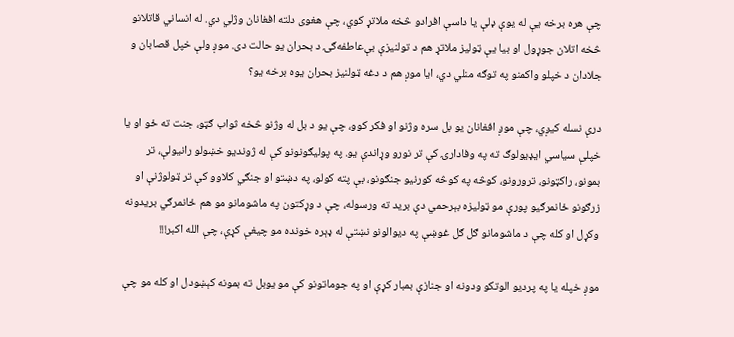چې هره برخه یې له یوې ډلې یا داسې افرادو څخه ملاتړ کوي، چې هغوی دلته افغانان وژلي دي. له انساني قاتلانو څخه اتلان جوړول او بیا یې ټولیز ملاتړ هم د تولنیزې بې‌عاطفه‌ګۍ د بحران یو حالت دی. موږ ولې خپل قصابان و جلادان د خپلو واکمنو په توګه منلي دي، ایا موږ هم د دغه ټولنیز بحران یوه برخه یو؟

درې نسله کیږي، چې موږ افغانان یو بل سره وژنو او فکر کوو، چې یو د بل له وژنو څخه ثواب ګټو، جنت ته ځو او یا خپلې سیاسي ایډیولوګ ته په وفادارۍ کې تر نورو وړاندې یو. په پولیګونونو کې له ژوندیو خښولو رانیولې، تر بمونو، راکټونو، ترورونو، کوڅه په کوڅه کورنیو جنګونو، بې پته کولو، په دښتو او جنګي کلاوو کې تر ټولوژنې او زرګونو ځانمرګیو پورې مو ټولیزه بېرحمي دې برید ته ورسوله، چې د وړکتون په ماشومانو مو هم ځانمرګي بریدونه وکړل او کله چې د ماشومانو ګل ګل غوښې په دیوالونو نښتې له ډېره خونده مو چیغې کړې، چې الله اکبر!!!

موږ خپله یا په پردیو الوتکو ودونه او جنازې بمبار کړې او په جوماتونو کې مو یوبل ته بمونه کېښودل او کله مو چې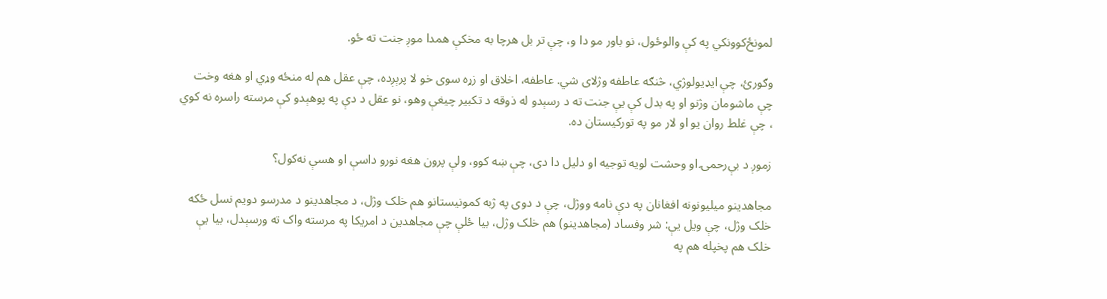لمونځ‌کوونکي په کې والوځول، نو باور مو دا و، چې تر بل هرچا به مخکې همدا موږ جنت ته ځو.

وګورئ، چې ایډيولوژي، څنګه عاطفه وژلای شي. عاطفه، اخلاق او زړه سوی خو لا پرېږده، چې عقل هم له منځه وړي او هغه وخت چې ماشومان وژنو او په بدل کې یې جنت ته د رسېدو له ذوقه د تکبیر چیغې وهو، نو عقل د دې په پوهېدو کې مرسته راسره نه کوي ، چې غلط روان یو او لار مو په تورکیستان ده.

زموږ د بې‌رحمۍ او وحشت لویه توجیه او دلیل دا دی، چې ښه کوو، ولې پرون هغه نورو داسې او هسې نه‌کول؟

مجاهدینو میلیونونه افغانان په دې نامه ووژل، چې د دوی په ژبه کمونیستانو هم خلک وژل، د مجاهدینو د مدرسو دویم نسل ځکه خلک وژل، چې ویل یې: شر وفساد (مجاهدینو) هم خلک وژل، بیا ځلې چې مجاهدین د امریکا په مرسته واک ته ورسېدل، بیا یې خلک هم پخپله هم په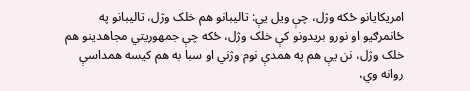امریکایانو ځکه وژل، چې ویل یې: تالیبانو هم خلک وژل، تالیبانو په ځانمرګیو او نورو بریدونو کې خلک وژل، ځکه چې جمهوریتي مجاهدینو هم خلک وژل، نن یې هم په همدې نوم وژني او سبا به هم کیسه همداسې روانه وي،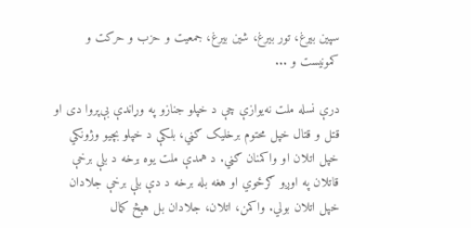سپین بیرغ، تور بیرغ، شین بیرغ، جمعیت و حزب و حرکت و کمونیست و ...

درې نسله ملت نه‌یوازې چې د خپلو جنازو په وړاندې بې‌پروا دی او قتل و قتال خپل محتوم برخلیک ګڼي، بلکې د خپلو بچیو وژونکي خپل اتلان او واکمنان ګڼي. د همدې ملت یوه برخه د بلې برخې قاتلان په اوږو ګرځوي او هغه بله برخه د دې بلې برخې جلادان خپل اتلان بولي. واکمن، اتلان، جلادان بل هېڅ کمال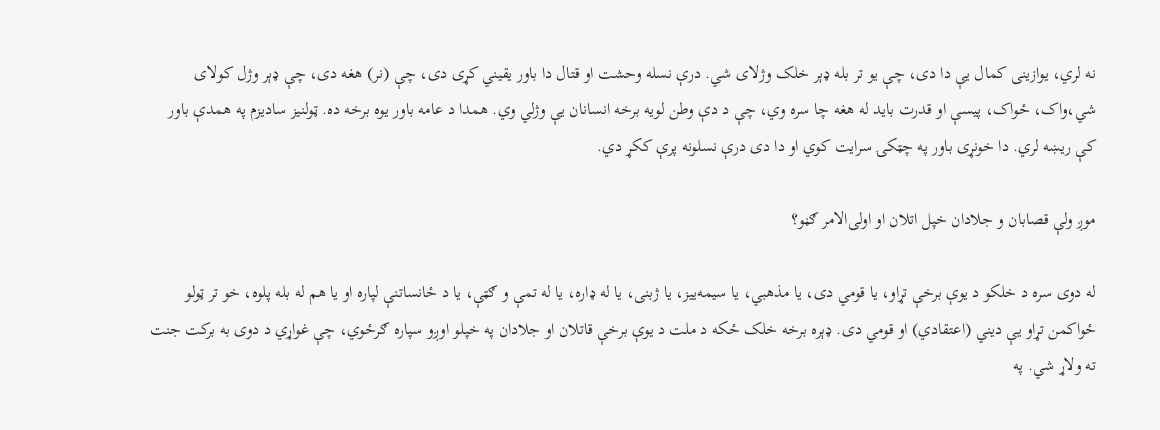نه لري، یوازینی کمال یې دا دی، چې یو تر بله ډېر خلک وژلای شي. درې نسله وحشت او قتال دا باور یقیني کړی دی، چې (نر) هغه دی، چې ډېر وژل کولای شي،واک، ځواک، پیسې او قدرت باید له هغه چا سره وي، چې د دې وطن لویه برخه انسانان یې وژلي وي. همدا د عامه باور یوه برخه ده. ټولنیز سادیزم په همدې باور کې ریښه لري. دا خونړی باور په چټکۍ سرایت کوي او دا دی درې نسلونه پرې ککړ دي.

موږ ولې قصابان و جلادان خپل اتلان او اولی‌الامر ګڼو؟

له دوی سره د خلکو د یوې برخې تړاو، یا قومي دی، یا مذهبي، یا سیمه‌ییز، یا ژبنی، یا له ډاره، یا له تمې و ګټې، یا د ځانساتنې لپاره او یا هم له بله پلوه، خو تر ټولو ځواکمن تړاو یې دیني (اعتقادي) او قومي دی. ډېره برخه خلک ځکه د ملت د یوې برخې قاتلان او جلادان په خپلو اوږو سپاره ګرځوي، چې غواړي د دوی به برکت جنت ته ولاړ شي. په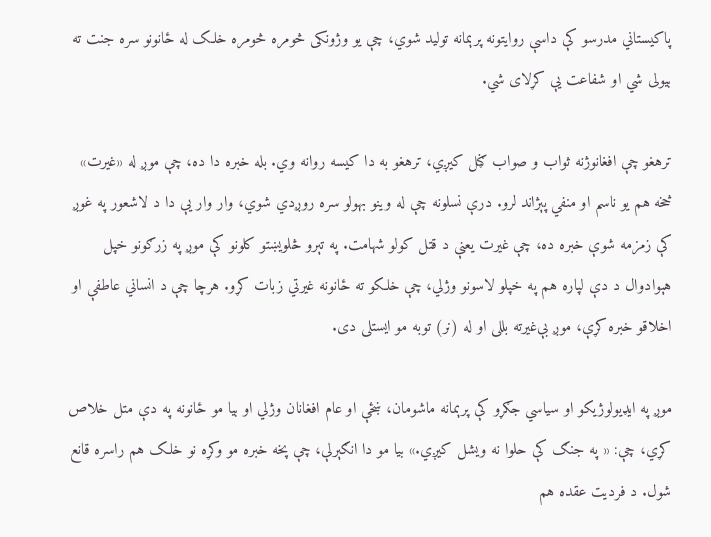پاکیستاني مدرسو کې داسې روایتونه پرېمانه تولید شوي، چې یو وژونکی څومره څومره خلک له ځانونو سره جنت ته بیولی شي او شفاعت یې کړلای شي.

ترهغو چې افغانوژنه ثواب و صواب ګڼل کیږي، ترهغو به دا کیسه روانه وي. بله خبره دا ده، چې موږ له «غیرت» څخه هم یو ناسم او منفي پېژاند لرو. درې نسلونه چې له وینو بهولو سره روږدي شوي، وار وار یې دا د لاشعور په غوږ کې زمزمه شوې خبره ده، چې غیرت یعنې د قتل کولو شهامت. په تېرو څلویښتو کلونو کې موږ په زرګونو خپل هېوادوال د دې لپاره هم په خپلو لاسونو وژلي، چې خلکو ته ځانونه غیرتي زبات کړو. هرچا چې د انساني عاطفې او اخلاقو خبره کړې، موږ بې‌غیرته بللی او له (نر) توبه مو ایستلی دی.

موږ په ایډیولوژیکو او سیاسي جګړو کې پرېمانه ماشومان، ښځې او عام افغانان وژلي او بیا مو ځانونه په دې متل خلاص کړي، چې: « په جنګ کې حلوا نه ویشل کیږي.» بیا مو دا انګېرلې، چې پخه خبره مو وکړه نو خلک هم راسره قانع شول. د فردیت عقده هم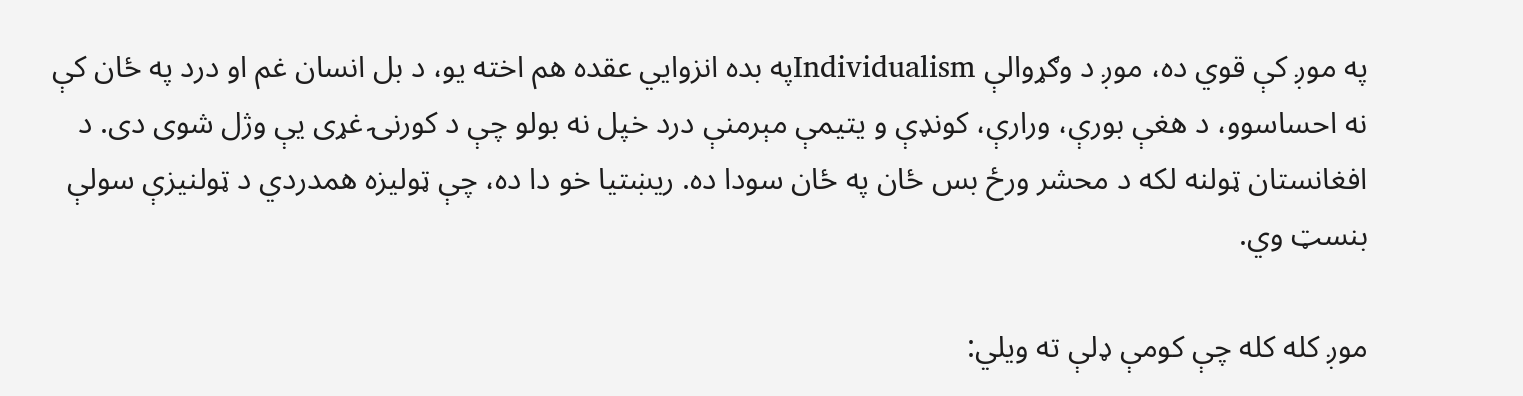په موږ کې قوي ده، موږ د وګړوالې Individualismپه بده انزوايي عقده هم اخته یو، د بل انسان غم او درد په ځان کې نه احساسوو، د هغې بورې، ورارې، کونډې و یتیمې مېرمنې درد خپل نه بولو چې د کورنۍ غړی یې وژل شوی دی. د افغانستان ټولنه لکه د محشر ورځ بس ځان په ځان سودا ده. ریښتیا خو دا ده، چې ټولیزه همدردي د ټولنیزې سولې بنسټ وي.

موږ کله کله چې کومې ډلې ته ویلي: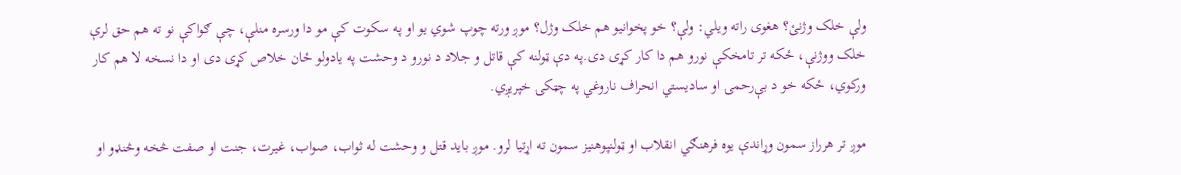ولې خلک وژنئ؟ هغوی راته ویلي: ولې؟ خو پخوانیو هم خلک وژل؟ موږ ورته چوپ شوي یو او په سکوت کې مو دا ورسره منلې، چې ګواکې نو ته هم حق لرې خلک ووژنې، ځکه تر تامخکې نورو هم دا کار کړی دی.په دې ټولنه کې قاتل و جلاد د نورو د وحشت په یادولو ځان خلاص کړی دی او دا نسخه لا هم کار ورکوي، ځکه خو د بې‌رحمۍ او سادیستي انحراف ناروغي په چټکۍ خپریږي.

موږ تر هرراز سمون وړاندې یوه فرهنګي انقلاب او ټولنپوهنیز سمون ته اړتیا لرو. موږ باید قتل و وحشت له ثواب، صواب، غیرت، جنت او صفت څخه وڅنډو او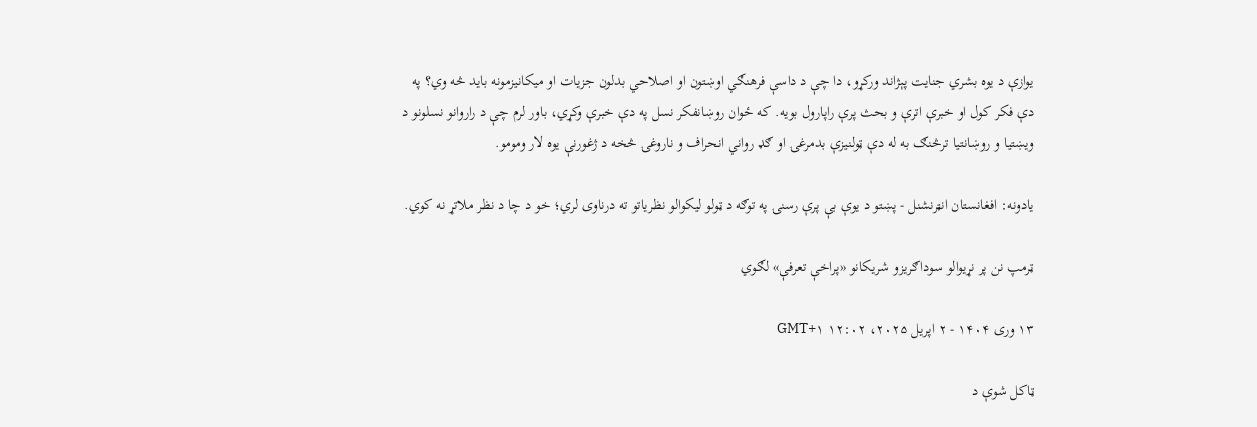یوازې د یوه بشري جنایت پېژاند ورکړو، دا چې د داسې فرهنګي اوښتون او اصلاحي بدلون جزیات او میکانیزمونه باید څه وي؟ په دې فکر کول او خبرې اترې و بحث پرې راپارول بویه. که ځوان روښانفکر نسل په دې خبرې وکړي، باور لرم چې د راروانو نسلونو د ویښتیا و روښانتیا ترڅنګ به له دې ټولنیزې بدمرغۍ او ګډ رواني انحراف و ناروغۍ څخه د ژغورنې یوه لار ومومو.

یادونه: افغانستان انټرنشنل - پښتو د یوې بې پرې رسنۍ په توګه د ټولو لیکوالو نظریاتو ته درناوی لري؛ خو د چا د نظر ملاتړ نه کوي.

ټرمپ نن پر نړیوالو سوداګریزو شریکانو «پراخې تعرفې» لګوي

۱۳ وری ۱۴۰۴ - ۲ اپریل ۲۰۲۵، ۱۲:۰۲ GMT+۱

ټاکل شوې د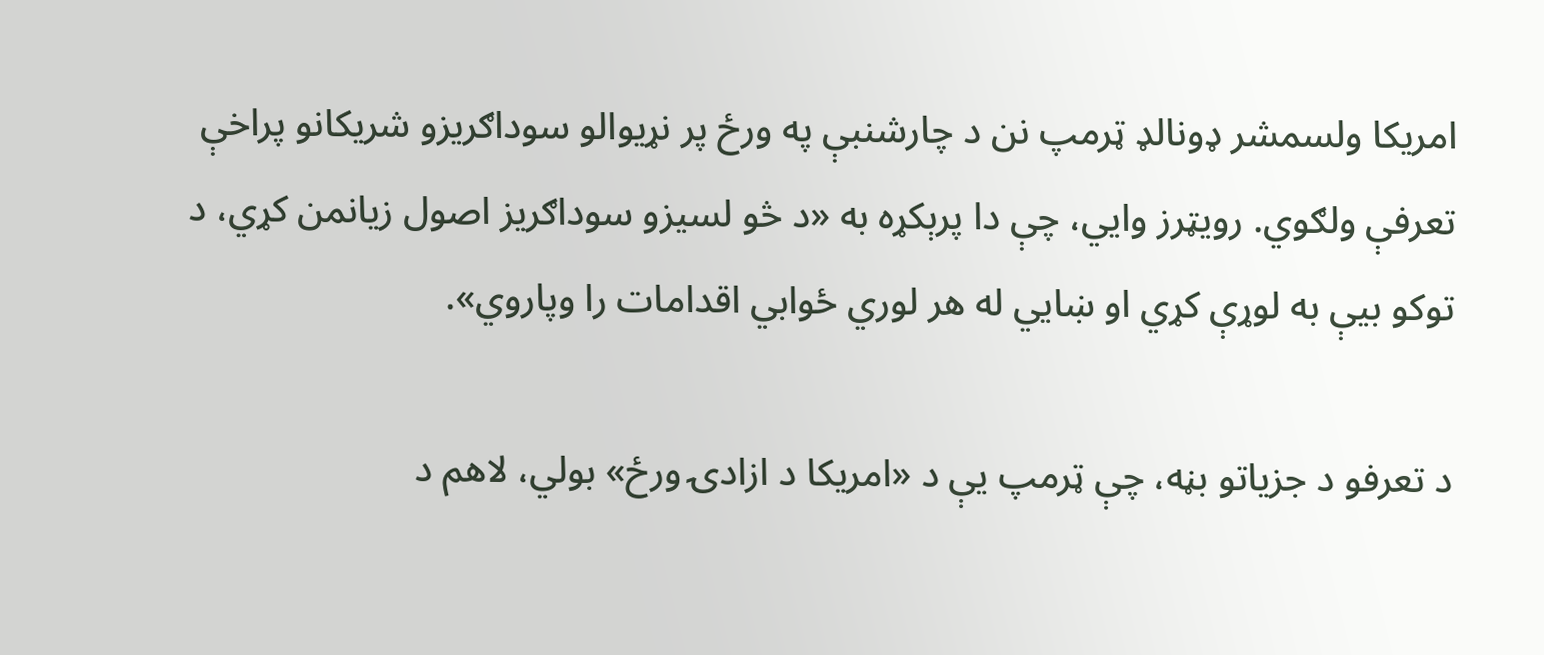امریکا ولسمشر ډونالډ ټرمپ نن د چارشنبې په ورځ پر نړیوالو سوداګریزو شریکانو پراخې تعرفې ولګوي. رویټرز وايي، چې دا پرېکړه به «د څو لسیزو سوداګریز اصول زیانمن کړي، د توکو بیې به لوړې کړي او ښایي له هر لوري ځوابي اقدامات را وپاروي».

د تعرفو د جزیاتو بڼه، چې ټرمپ یې د «امریکا د ازادۍ ورځ» بولي، لاهم د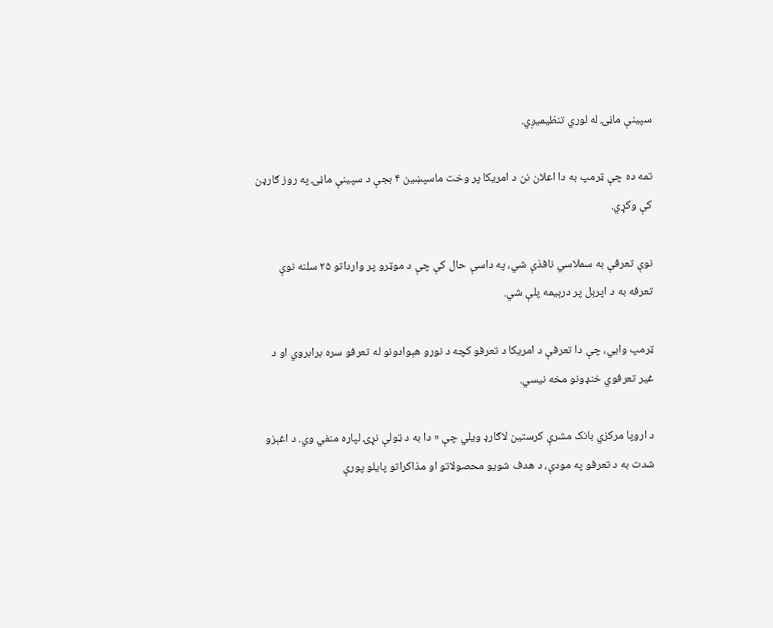سپینې ماڼۍ له لوري تنظیمیږي.

تمه ده چې ټرمپ به دا اعلان نن د امریکا پر وخت ماسپښین ۴ بجې د سپینې ماڼۍ په روز ګارډن کې وکړي.

نوې تعرفې به سملاسي نافذې شي، په داسې حال کې چې د موټرو پر وارداتو ۲۵ سلنه نوې تعرفه به د اپرېل پر درېیمه پلې شي.

ټرمپ وايي، چې دا تعرفې د امریکا د تعرفو کچه د نورو هېوادونو له تعرفو سره برابروي او د غیر تعرفوي خنډونو مخه نیسي.

د اروپا مرکزي بانک مشرې کرستین لاګارډ ویلي چې « دا به د ټولې نړۍ لپاره منفي وي. د اغېزو شدت به د تعرفو په مودې، د هدف شویو محصولاتو او مذاکراتو پایلو پورې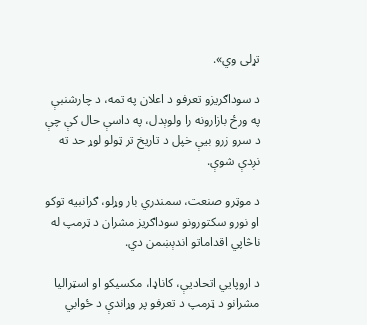تړلی وي».

د سوداګریزو تعرفو د اعلان په تمه، د چارشنبې په ورځ بازارونه را ولوېدل، په داسې حال کې چې د سرو زرو بیې خپل د تاریخ تر ټولو لوړ حد ته نږدې شوې.

د موټرو صنعت، سمندري بار وړلو، ګرانبیه توکو او نورو سکتورونو سوداګریز مشران د ټرمپ له ناڅاپي اقداماتو اندېښمن دي.

د اروپایي اتحادیې، کاناډا، مکسیکو او اسټرالیا مشرانو د ټرمپ د تعرفو پر وړاندې د ځوابي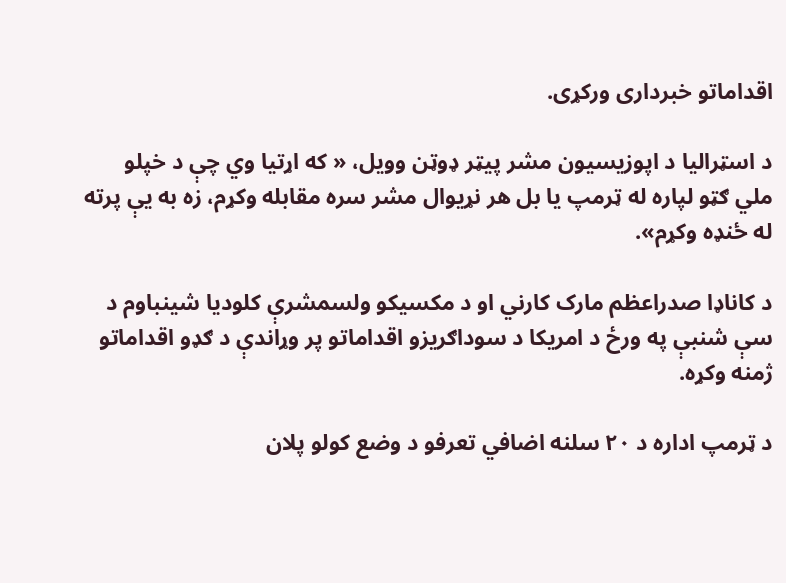اقداماتو خبرداری ورکړی.

د اسټرالیا د اپوزیسیون مشر پیټر ډوټن وویل، « که اړتیا وي چې د خپلو ملي ګټو لپاره له ټرمپ یا بل هر نړیوال مشر سره مقابله وکړم، زه به یې پرته له ځنډه وکړم».

د کاناډا صدراعظم مارک کارني او د مکسیکو ولسمشرې کلودیا شینباوم د سې شنبې په ورځ د امریکا د سوداګریزو اقداماتو پر وړاندې د ګډو اقداماتو ژمنه وکړه.

د ټرمپ اداره د ۲۰ سلنه اضافي تعرفو د وضع کولو پلان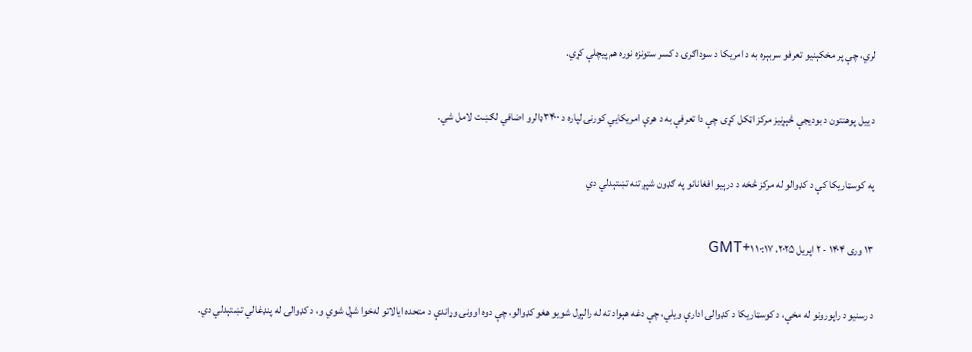لري، چې پر مخکېنيو تعرفو سربېره به د امریکا د سوداګرۍ د کسر ستونزه نوره هم پیچلې کړي.

د ییل پوهنتون د بودیجې څېړنیز مرکز اټکل کړی چې دا تعرفې به د هرې امریکایي کورنۍ لپاره د ۳۴۰۰ډالرو اضافي لګښت لامل شي.

په کوسټاریکا کې د کډوالو له مرکز څخه د درېیو افغانانو په ګډون شپږ تنه تښتېدلي دي

۱۳ وری ۱۴۰۴ - ۲ اپریل ۲۰۲۵، ۱۰:۱۷ GMT+۱

د رسنیو د راپورونو له مخې، د کوسټاریکا د کډوالۍ ادارې ویلي، چې دغه هېواد ته له رالېږل شویو هغو کډوالو، چې دوه اوونۍ وړاندې د متحده ایالاتو له‌خوا شړل شوي و، د کډوالۍ له پنډغالي تښتېدلي دي.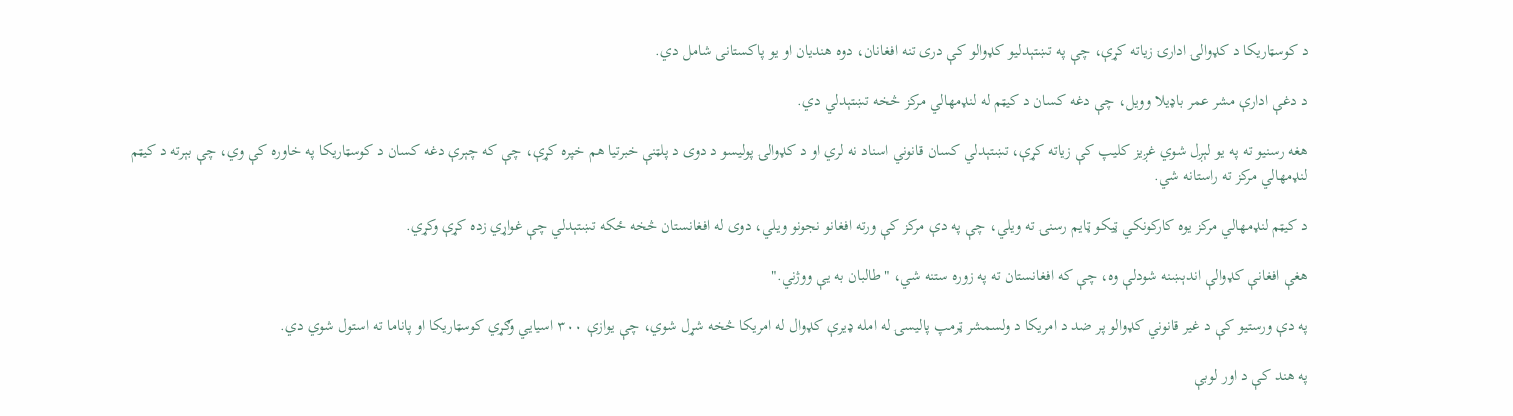د کوسټاریکا د کډوالۍ ادارۍ زیاته کړې، چې په تښتېدلیو کډوالو کې دری تنه افغانان، دوه هندیان او یو پاکستانی شامل دي.

د دغې ادارې مشر عمر باډیلا وویل، چې دغه کسان د کیټم له لنډمهالي مرکز څخه تښتېدلي دي.

هغه رسنیو ته په یو لېږل شوي غږیز کلیپ کې زیاته کړې، تښتېدلي کسان قانوني اسناد نه لري او د کډوالۍ پولیسو د دوی د پلټنې خبرتیا هم خپره کړې، چې که چېرې دغه کسان د کوسټاریکا په خاوره کې وي، چې بېرته د کیټم لنډمهالي مرکز ته راستانه شي.

د کیټم لنډمهالي مرکز یوه کارکونکي ټیکو ټایم رسنۍ ته ویلي، چې په دې مرکز کې ورته افغانو نجونو ویلي، دوی له افغانستان څخه ځکه تښتېدلي چې غواړي زده کړې وکړي.

هغې افغانې کډوالې اندېښنه شودلې وه، چې که افغانستان ته په زوره ستنه شي، "طالبان به یې ووژني."

په دې ورستیو کې د غیر قانوني کډوالو پر ضد د امریکا د ولسمشر ټرمپ پالیسۍ له امله ډیرې کډوال له امریکا څخه شړل شوي، چې یوازې ۳۰۰ اسیایي وګړي کوسټاریکا او پاناما ته استول شوي دي.

په هند کې د اور لوبې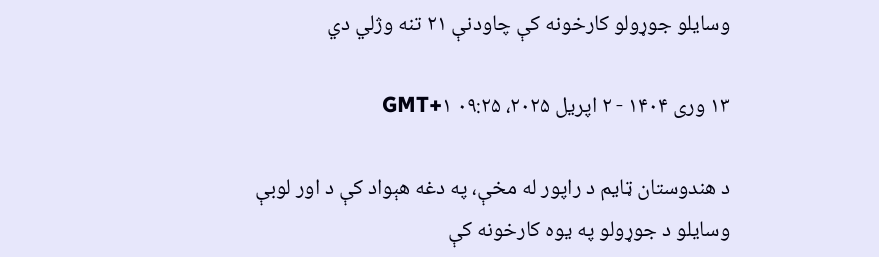وسایلو جوړولو کارخونه کې چاودنې ۲۱ تنه وژلي دي

۱۳ وری ۱۴۰۴ - ۲ اپریل ۲۰۲۵، ۰۹:۲۵ GMT+۱

د هندوستان ټایم د راپور له مخې، په دغه هېواد کې د اور لوبې وسایلو د جوړولو په یوه کارخونه کې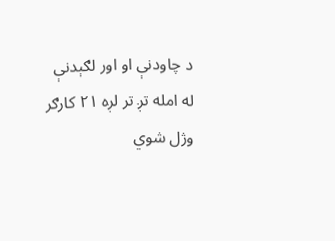د چاودنې او اور لګېدنې له امله تږ تر لږه ۲۱ کارګر وژل شوي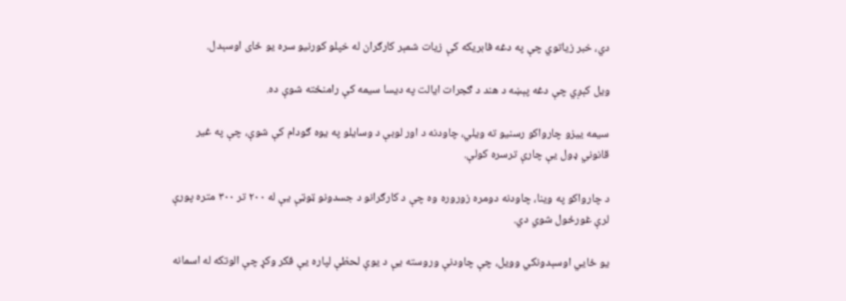دي، خبر زیاتوي چې په دغه فابریکه کې زیات شمېر کارګران له خپلو کورنیو سره یو ځای اوسېدل.

ویل کېږي چې دغه پېښه د هند د ګجرات ایالت په دیسا سیمه کې رامنځته شوې ده.

سیمه ییزو چارواکو رسنیو ته ویلي، چاودنه د اور لوبې د وسایلو په یوه ګودام کې شوې، چې په غیر قانوني ډول یې چارې ترسره کولې.

د چارواکو په وینا، چاودنه دومره زوروره وه چې د کارګرانو د جسدونو ټوټې یې له ۲۰۰ تر ۳۰۰ متره پورې لرې غورځول شوي دي.

یو ځایي اوسېدونکي وویل، چې چاودنې وروسته یې د یوې لحظې لپاره یې فکر وکړ چې الوتکه له اسمانه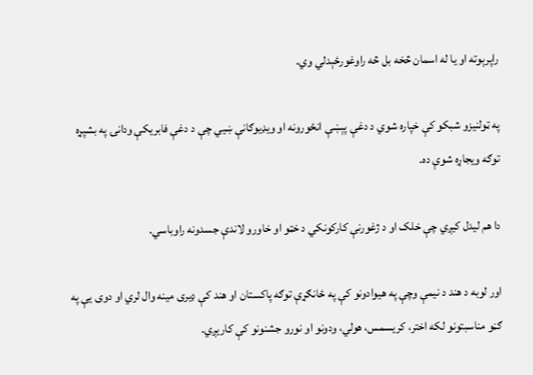راپرېوته او یا له اسمان څخه بل څه راوغورځېدلي وي.

په ټولنیزو شبکو کې خپاره شوي د دغې پېښې انځورونه او ویډیوګانې ښيي چې د دغې فابریکې ودانۍ په بشپړه توګه ویجاړه شوې ده.

دا هم لیدل کیږي چې خلک او د ژغورنې کارکونکي د خټو او خاورو لاندې جسدونه راوباسي.

اور لوبه د هند د نیمې وچې په هیوادونو کې په ځانګړې توګه پاکستان او هند کې ډیری مینه وال لري او دوی یې په ګڼو مناسبتونو لکه اختر، کریسمس، هولي، ودونو او نورو جشنونو کې کاریږي.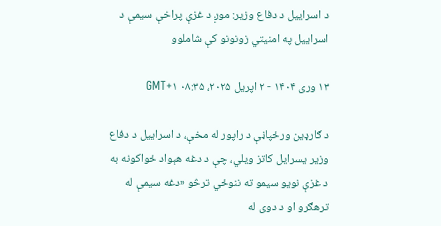د اسراییل د دفاع وزیر: موږ د غزې پراخې سیمې د اسراییل په امنیتي زونونو کې شاملوو

۱۳ وری ۱۴۰۴ - ۲ اپریل ۲۰۲۵، ۰۸:۳۵ GMT+۱

د ګارډین ورځپاڼې د راپور له مخې، د اسراییل د دفاع وزیر یسرایل کاتز ویلي، چې د دغه هېواد ځواکونه به د غزې نویو سیمو ته ننوځي ترڅو «دغه سیمې له ترهګرو او د دوی له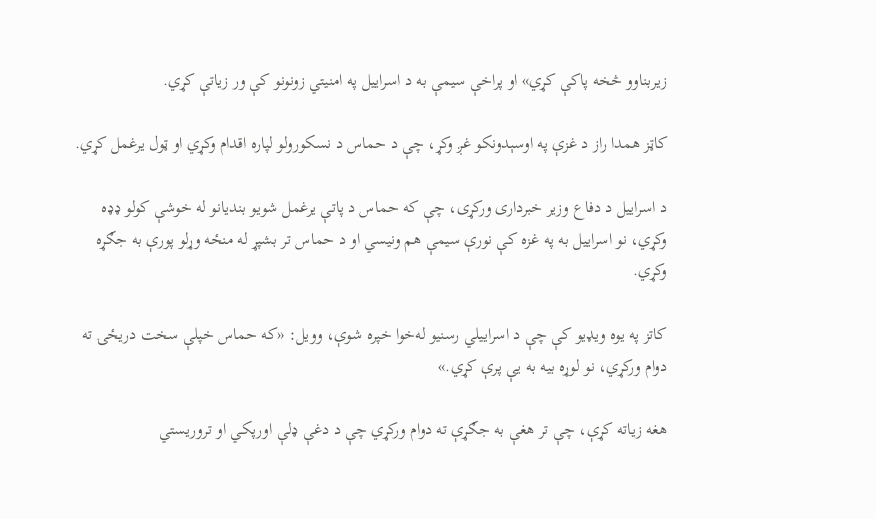زیربناوو څخه پاکې کړي» او پراخې سیمې به د اسراییل په امنیتي زونونو کې ور زیاتې کړي.

کاټز همدا راز د غزې په اوسېدونکو غږ وکړ، چې د حماس د نسکورولو لپاره اقدام وکړي او ټول یرغمل کړي.

د اسراییل د دفاع وزیر خبرداری ورکړی، چې که حماس د پاتې یرغمل شویو بندیانو له خوشې کولو ډډه وکړي، نو اسراییل به په غزه کې نورې سیمې هم ونیسي او د حماس تر بشپړ له منځه وړلو پورې به جګړه وکړي.

کاتز په یوه ویډیو کې چې د اسراییلي رسنیو له‌خوا خپره شوې، وویل: «که حماس خپلې سخت دریځۍ ته دوام ورکړي، نو لوړه بیه به یې پرې کړي.»

هغه زیاته کړې، چې تر هغې به جګړې ته دوام ورکړي چې د دغې ډلې اورپکي او تروریستي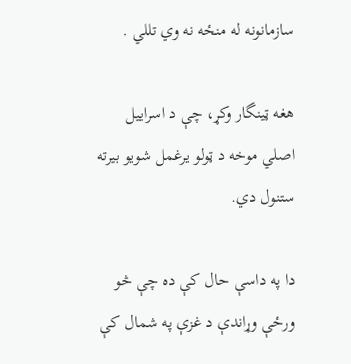سازمانونه له منځه نه وي تللي .

هغه ټینگار وکړ، چې د اسراییل اصلي موخه د ټولو یرغمل شویو بیرته ستنول دي.

دا په داسې حال کې ده چې څو ورځې وړاندې د غزې په شمال کې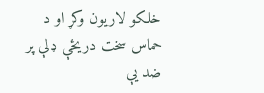خلکو لاریون وکړ او د حماس سخت دریځې ډلې پر ضد یې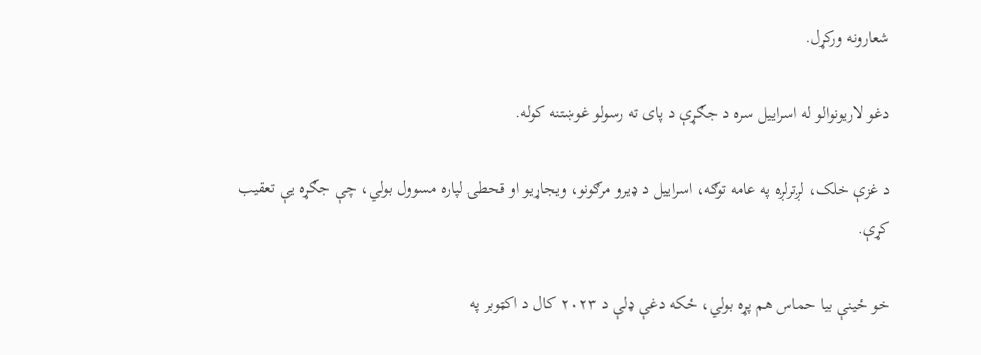شعارونه ورکړل.

دغو لاریونوالو له اسراییل سره د جګړې د پای ته رسولو غوښتنه کوله.

د غزې خلک، لږترلږه په عامه توګه، اسراییل د ډیرو مرګونو، ویجاړیو او قحطۍ لپاره مسوول بولي، چې جګړه یې تعقیب کړې.

خو ځینې بیا حماس هم پړه بولي، ځکه دغې ډلې د ۲۰۲۳ کال د اکټوبر په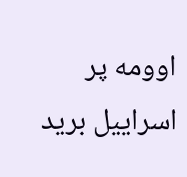اوومه پر اسراییل برید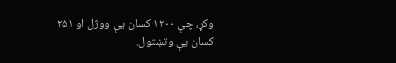وکړ، چې ۱۲۰۰ کسان یې ووژل او ۲۵۱ کسان یې وتښتول.